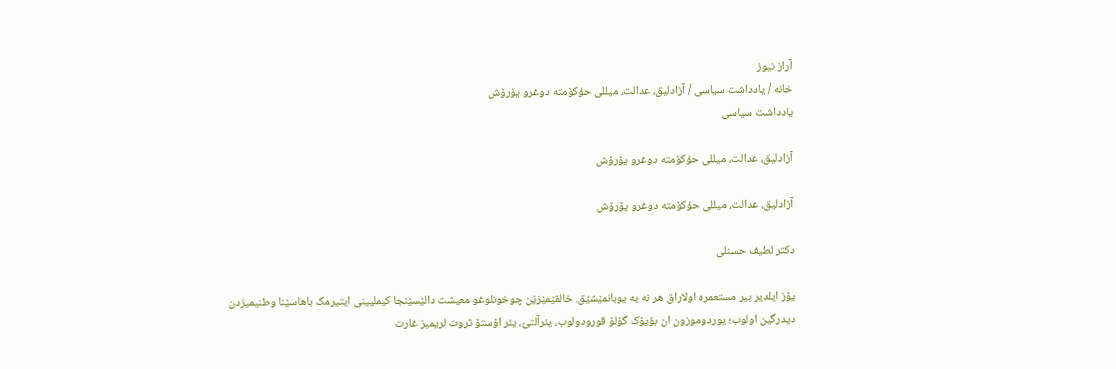آراز نیوز
خانه / یادداشت سیاسی / آزادلیق، عدالت، میللی حؤکۆمته دوغرو یۆرۆش
یادداشت سیاسی

آزادلیق، عدالت، میللی حؤکۆمته دوغرو یۆرۆش

آزادلیق، عدالت، میللی حؤکۆمته دوغرو یۆرۆش

دکتر لطیف حسنلی

یۆز ایلدیر بیر مستعمره اولاراق هر نه یه یوبانمؽشؽق. خالقؽمؽزؽن چوخونلوغو معیشت دالؽسؽنجا کیملیینی ایتیرمک باهاسؽنا وطنیمیزدن دیدرگین اولوب؛ یوردوموزون ان بؤیۆک گۆلۆ قورودولوب، یئرآلتؽ، یئر اۆستۆ ثروت لریمیز غارت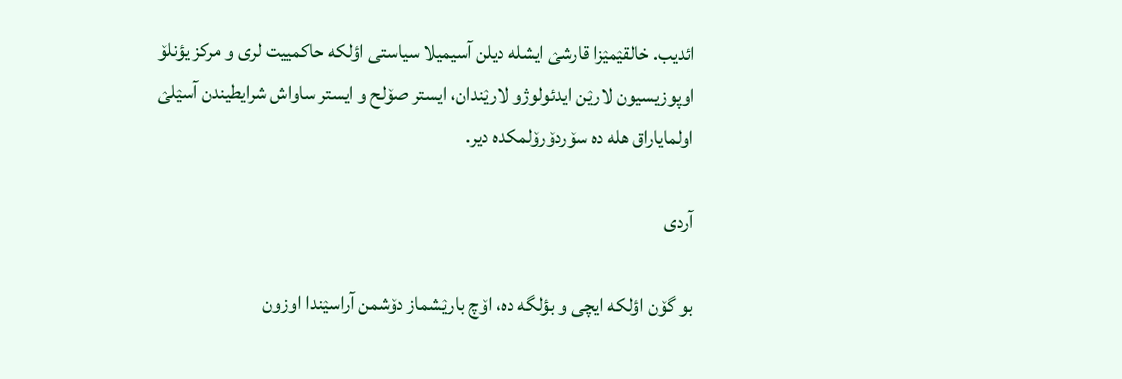ائدیب. خالقؽمؽزا قارشؽ ایشله دیلن آسیمیلا سیاستی اؤلکه حاکمییت لری و مرکز یؤنلۆ اوپوزیسیون لارؽن ایدئولوژو لارؽندان، ایستر صۆلح و ایستر ساواش شرایطیندن آسؽلؽ اولمایاراق هله ده سۆردۆرۆلمکده دیر.

آردی

بو گۆن اؤلکه ایچی و بؤلگه ده، اۆچ بارؽشماز دۆشمن آراسؽندا اوزون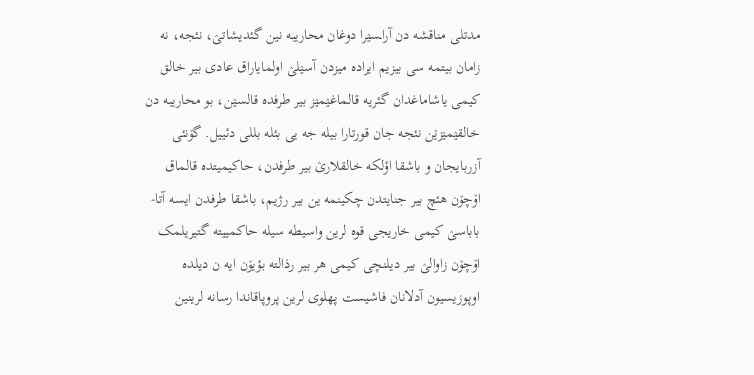مدتلی مناقشه دن آراـسؽرا دوغان محاریبه نین گئدیشاتؽ، نئجه، نه زامان بیتمه سی بیزیم ایراده میزدن آسؽلؽ اولمایاراق عادی بیر خالق کیمی یاشاماغدان گئریه قالماغؽمؽز بیر طرفده قالسؽن، بو محاریبه دن خالقؽمؽزؽن نئجه جان قورتارا بیله جه یی بئله بللی دئییل. گۆنئی آزربایجان و باشقا اؤلکه خالقلارؽ بیر طرفدن، حاکیمیتده قالماق اۆچۆن هئچ بیر جنایتدن چکینمه ین بیر رژیم، باشقا طرفدن ایسه آتا-باباسؽ کیمی خاریجی قوه لرین واسیطه سیله حاکمییته گتیریلمک اۆچۆن زاوالؽ بیر دیلنچی کیمی هر بیر رذالته بؤیۆن ایه ن دیلده اوپوزیسیون آدلانان فاشیست پهلوی لرین پروپاقاندا رسانه لرینین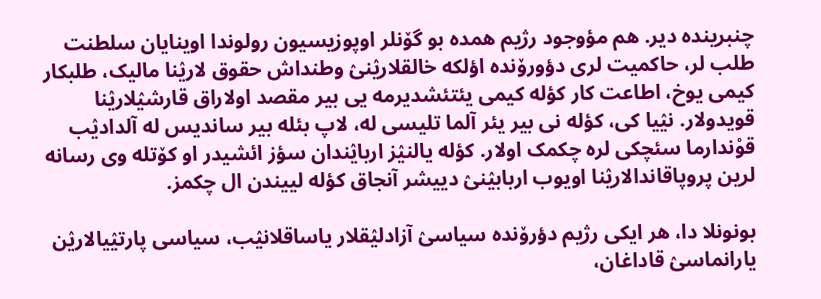چنبرینده دیر. هم مؤوجود رژیم همده بو گۆنلر اوپوزیسیون رولوندا اوینایان سلطنت طلب لر، حاکمیت لری دؤورۆنده اؤلکه خالقلارؽنؽ وطنداش حقوق لارؽنا مالیک، طلبکار کیمی یوخ، اطاعت کار کؤله کیمی یئتئشدیرمه یی بیر مقصد اولاراق قارشؽلارؽنا قویدولار. نؽیا کی، کؤله نی بیر یئر آلما تلیسی له، لاپ بئله بیر ساندیس له آلدادؽب قوْندارما سئچکی لره چکمک اولار. کؤله یالنؽز ارباؽندان سؤز ائشیدر او کۆتله وی رسانه لرین پروپاقاندالارؽنا اویوب اربابؽنؽ دییشر آنجاق کؤله لییندن ال چکمز.

بونونلا دا، هر ایکی رژیم دؤرۆنده سیاسؽ آزادلؽقلار یاساقلانؽب، سیاسی پارتؽیالارؽن یارانماسؽ قاداغان،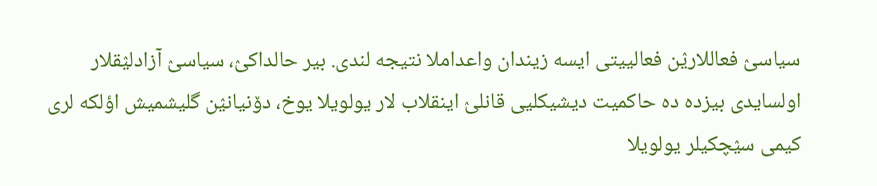سیاسؽ فعاللارؽن فعالییتی ایسه زیندان واعداملا نتیجه لندی. بیر حالداکؽ، سیاسؽ آزادلؽقلار اولسایدی بیزده ده حاکمیت دیشیکلیی قانلؽ اینقلاب لار یولویلا یوخ، دۆنیانؽن گلیشمیش اؤلکه لری کیمی سؽچکیلر یولویلا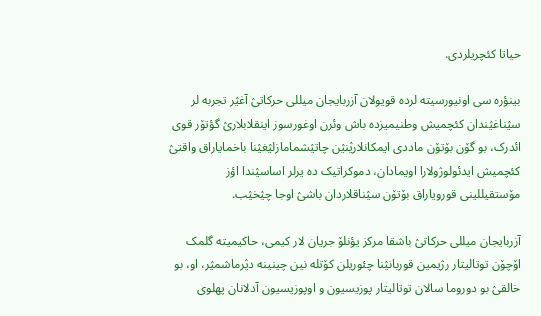حیاتا کئچریلردی.

بینؤره سی اونیورسیته لرده قویولان آزربایجان میللی حرکاتؽ آغؽر تجربه لر سؽناغؽندان کئچمیش وطنیمیزده باش وئرن اوغورسوز اینقلابلارؽ گؤتۆر قوی ائدرک، بو گۆن بۆتۆن ماددی ایمکانلارؽنؽن چاتؽشمامازلؽغؽنا باخمایاراق واقتؽ کئچمیش ایدئولوژولارا اویمادان، دموکراتیک ده یرلر اساسؽندا اؤز مۆستقیللینی قورویاراق بۆتۆن سؽناقلاردان باشؽ اوجا چؽخؽب.

آزربایجان میللی حرکاتؽ باشقا مرکز یؤنلۆ جریان لار کیمی، حاکیمیته گلمک اۆچۆن توتالیتار رژیمین قوربانؽنا چئوریلن کۆتله نین چینینه دؽرماشمؽر، او، بو خالقؽ بو دوروما سالان توتالیتار پوزیسیون و اوپوزیسیون آدلانان پهلوی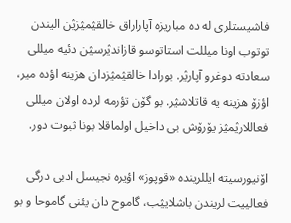فاشیستلری له ده مباریزه آپاراراق خالقؽمؽزؽن الیندن توتوب اونا میللت استاتوسو قازاندؽرسؽن دئیه میللی سعادته دوغرو آپارؽر. بورادا خالقؽمؽزدان هزینه اؤده میر، اؤزۆ هزینه یه قاتلاشؽر. بو گۆن تؤرمه لرده اولان میللی فعاللارؽمؽز یۆرۆش بی داخیل اولماقلا بونا ثبوت دور.

اۆنیورسیته ایللرینده «قوپوز» اؤیره نجیسل ادبی درگی فعالییت لریندن باشلایؽب، گاموح دان یئنی گاموحا و بو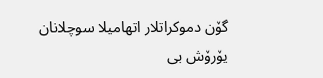گۆن دموکراتلار اتهامیلا سوچلانان یۆرۆش بی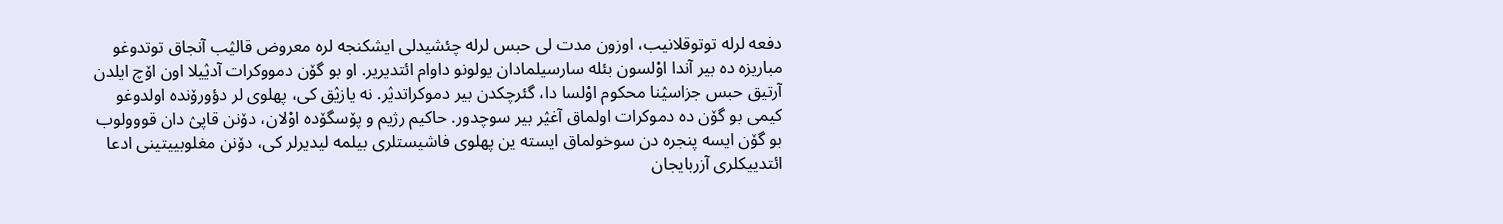دفعه لرله توتوقلانیب، اوزون مدت لی حبس لرله چئشیدلی ایشکنجه لره معروض قالؽب آنجاق توتدوغو مباریزه ده بیر آندا اوْلسون بئله سارسیلمادان یولونو داوام ائتدیریر. او بو گۆن دمووکرات آدؽیلا اون اۆچ ایلدن آرتیق حبس جزاسؽنا محکوم اوْلسا دا، گئرچکدن بیر دموکراتدؽر. نه یازؽق کی، پهلوی لر دؤورۆنده اولدوغو کیمی بو گۆن ده دموکرات اولماق آغؽر بیر سوچدور. حاکیم رژیم و پۆسگۆده اوْلان، دۆنن قاپؽ دان قووولوب بو گۆن ایسه پنجره دن سوخولماق ایسته ین پهلوی فاشیستلری بیلمه لیدیرلر کی، دۆنن مغلوبییتینی ادعا ائتدییکلری آزربایجان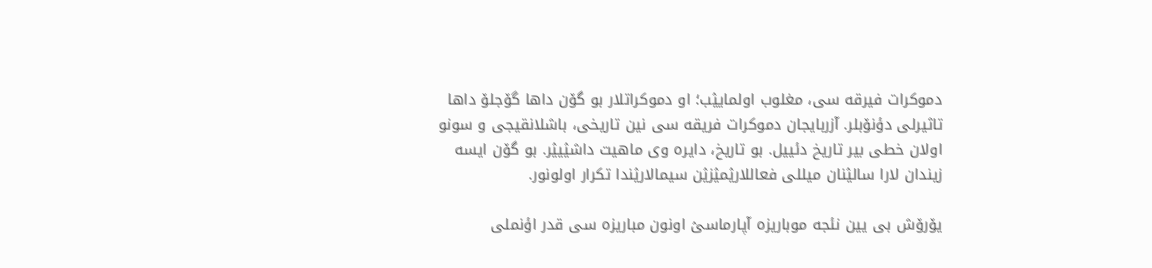دموکرات فیرقه سی، مغلوب اولمایؽب؛ او دموکراتلار بو گۆن داها گۆجلۆ داها تاثیرلی دؤنۆبلر. آزربایجان دموکرات فریقه سی نین تاریخی، باشلانقیجی و سونو اولان خطی بیر تاریخ دئییل. بو تاریخ، دایره وی ماهیت داشؽیؽر. بو گۆن ایسه زیندان لارا سالؽنان میللی فعاللارؽمؽزؽن سیمالارؽندا تکرار اولونور.

یۆرۆش بی یین نئجه موباریزه آپارماسؽ اونون مباریزه سی قدر اؤنملی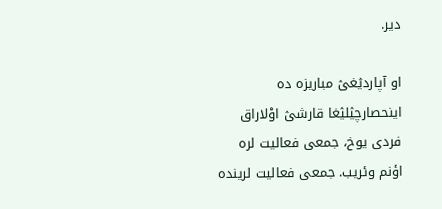دیر.

او آپاردؽغؽ مباریزه ده اینحصارچؽلؽغا قارشؽ اوْلاراق فردی یوخ، جمعی فعالیت لره اؤنم وئریب. جمعی فعالیت لرینده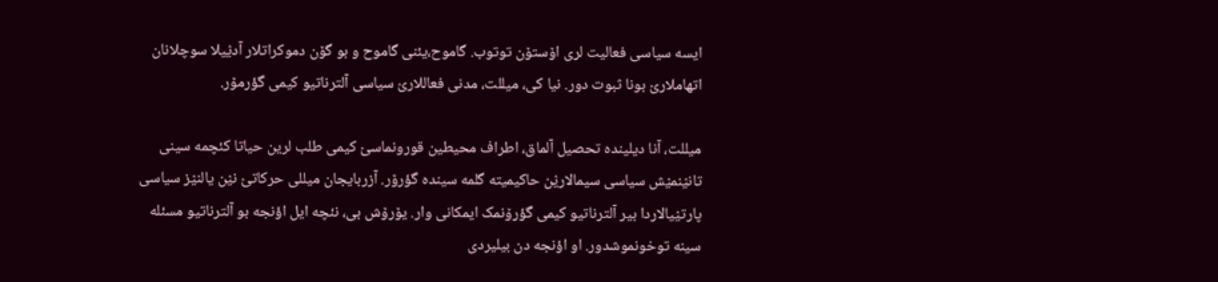ایسه سیاسی فعالیت لری اۆستۆن توتوب. گاموح،یئنی گاموح و بو گۆن دموکراتلار آدؽیلا سوچلانان اتهاملارؽ بونا ثبوت دور. نیا کی، میللت، مدنی فعاللارؽ سیاسی آلترناتیو کیمی گؤرمۆر.

میللت، آنا دیلینده تحصیل آلماق، اطراف محیطین قورونماسؽ کیمی طلب لرین حیاتا کئچمه سینی تانؽنمؽش سیاسی سیمالارؽن حاکیمیته گلمه سینده گؤرۆر. آزربایجان میللی حرکاتؽ نؽن یالنؽز سیاسی پارتؽیالاردا بیر آلترناتیو کیمی گؤرۆنمک ایمکانی وار. یۆرۆش بی، نئچه ایل اؤنجه بو آلترناتیو مسئله سینه توخونموشدور. او اؤنجه دن بیلیردی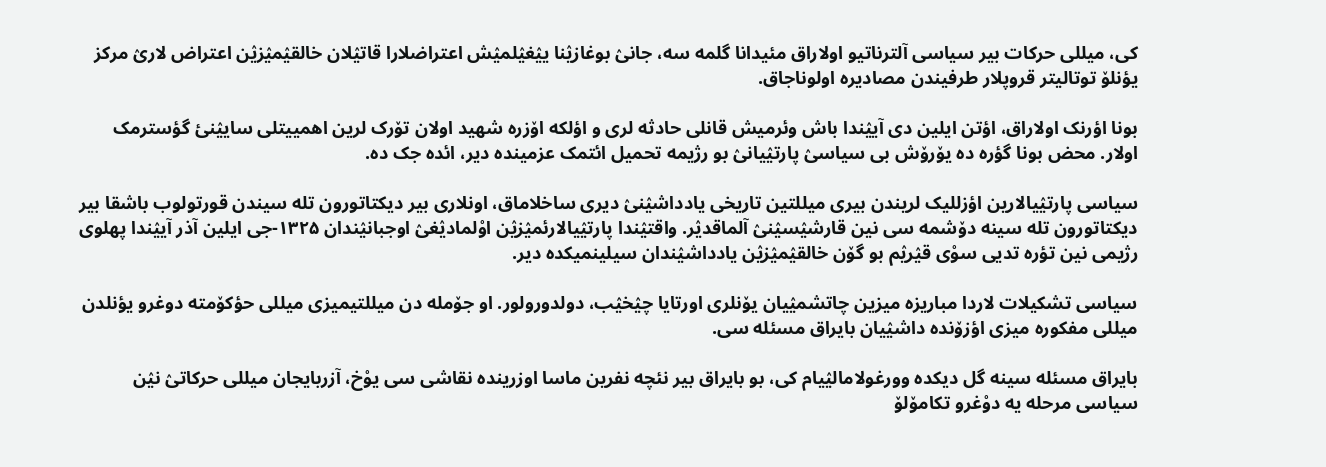کی، میللی حرکات بیر سیاسی آلترناتیو اولاراق مئیدانا گلمه سه، جانؽ بوغازؽنا یؽغؽلمؽش اعتراضلارا قاتؽلان خالقؽمؽزؽن اعتراض لارؽ مرکز یؤنلۆ توتالیتر قروپلار طرفیندن مصادیره اولوناجاق.

بونا اؤرنک اولاراق، اؤتن ایلین دی آیؽندا باش وئرمیش قانلی حادثه لری و اؤلکه اۆزره شهید اولان تۆرک لرین اهمییتلی سایؽنئ گؤسترمک اولار. محض بونا گؤره ده یۆرۆش بی سیاسؽ پارتؽیانؽ بو رژیمه تحمیل ائتمک عزمینده دیر، ائده جک ده.

سیاسی پارتؽیالارین اؤزللیک لریندن بیری میللتین تاریخی یادداشؽنؽ دیری ساخلاماق، اونلاری بیر دیکتاتورون تله سیندن قورتولوب باشقا بیر دیکتاتورون تله سینه دۆشمه سی نین قارشؽسؽنؽ آلماقدؽر. واقتؽندا پارتؽیالارئمؽزؽن اوْلمادؽغؽ اوجبانؽندان ۱۳۲۵-جی ایلین آذر آیؽندا پهلوی رژیمی نین تؤره تدیی سوْی قؽرؽم بو گۆن خالقؽمؽزؽن یادداشؽندان سیلینمیکده دیر.

سیاسی تشکیلات لاردا مباریزه میزین چاتشمؽیان یۆنلری اورتایا چؽخؽب، دولدورولور. او جۆمله دن میللتیمیزی میللی حؤکۆمته دوغرو یؤنلدن میللی مفکوره میزی اؤزۆنده داشؽیان بایراق مسئله سی.

بایراق مسئله سینه گل دیکده وورغولامالؽیام کی، بو بایراق بیر نئچه نفرین ماسا اوزرینده نقاشی سی یوْخ، آزربایجان میللی حرکاتؽ نؽن سیاسی مرحله یه دوْغرو تکامۆلۆ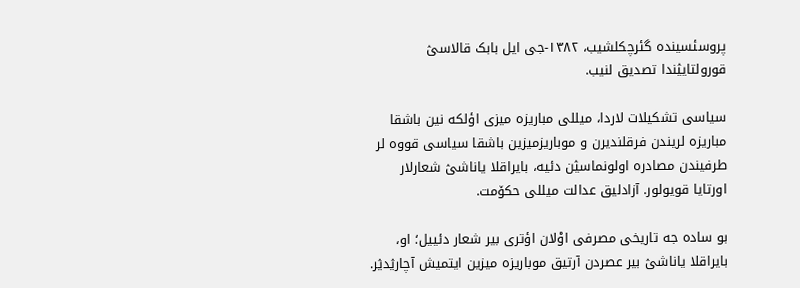پروسئسینده گئرچکلشیب، ۱۳۸۲-جی ایل بابک قالاسؽ قورولتایؽندا تصدیق لنیب.

سیاسی تشکیلات لاردا، میللی مباریزه میزی اؤلکه نین باشقا مباریزه لریندن فرقلندیرن و موباریزمیزین باشقا سیاسی قووه لر طرفیندن مصادره اولونماسؽن دئیه، بایراقلا یاناشؽ شعارلار اورتایا قویولور. آزادلیق عدالت میللی حکۆمت.

بو ساده جه تاریخی مصرفی اوْلان اؤتری بیر شعار دئییل؛ او، بایراقلا یاناشؽ بیر عصردن آرتیق موباریزه میزین ایتمیش آچارؽدؽر.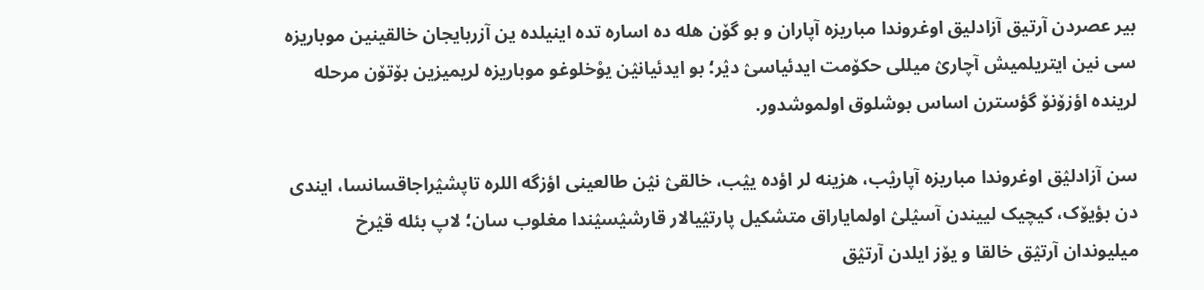بیر عصردن آرتیق آزادلیق اوغروندا مباریزه آپاران و بو گۆن هله ده اساره تده اینیلده ین آزربایجان خالقینین موباریزه سی نین ایتریلمیش آچارؽ میللی حکۆمت ایدئیاسؽ دؽر؛ بو ایدئیانؽن یوْخلوغو موباریزه لریمیزین بۆتۆن مرحله لرینده اؤزۆنۆ گؤسترن اساس بوشلوق اولموشدور.

سن آزادلؽق اوغروندا مباریزه آپارؽب، هزینه لر اؤده یؽب، خالقؽ نؽن طالعینی اؤزگه اللره تاپشؽراجاقسانسا، ایندی دن بؤیۆک، کیچیک لییندن آسؽلؽ اولمایاراق متشکیل پارتؽیالار قارشؽسؽندا مغلوب سان؛ لاپ بئله قؽرخ میلیوندان آرتؽق خالقا و یۆز ایلدن آرتؽق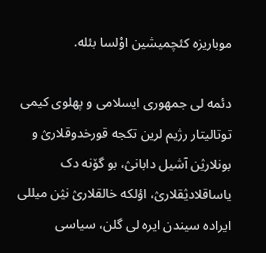موباریزه کئچمیشین اوْلسا بئله.

دئمه لی جمهوری ایسلامی و پهلوی کیمی توتالیتار رژیم لرین تکجه قورخدوقلارؽ و بونلارؽن آشیل دابانؽ، بو گۆنه دک یاساقلادؽقلارؽ، اؤلکه خالقلارؽ نؽن میللی ایراده سیندن ایره لی گلن، سیاسی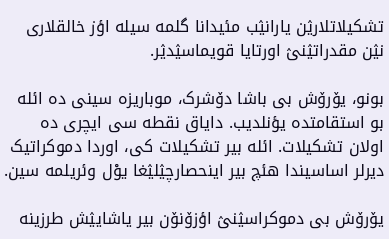تشکیلاتلارؽن یارانؽب مئیدانا گلمه سیله اؤز خالقلاری نؽن مقدراتؽنؽ اورتایا قویماسؽدؽر.

بونو، یۆرۆش بی باشا دۆشرک، موباریزه سینی ده ائله بو استقامتده یؤنلدیب. دایاق نقطه سی ایچری ده اولان تشکیلات. ائله بیر تشکیلات کی، اوردا دموکراتیک دیرلر اساسیندا هئچ بیر اینحصارچؽلؽغا یوْل وئریلمه سین.

یۆرۆش بی دموکراسؽنؽ اؤزۆنۆن بیر یاشایؽش طرزینه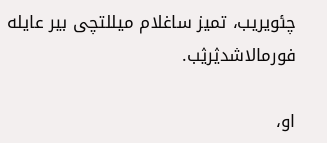چئویریب، تمیز ساغلام میللتچی بیر عایله فورمالاشدؽرؽب.

او،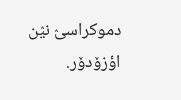دموکراسؽ نؽن اؤزۆدۆر.